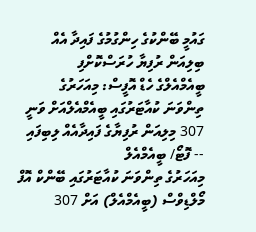ގައުމީ ބޭންކުގެ ހިންގުމުގެ ފައިދާ އެއް ބިލިއަން ރުފިޔާ ހުރަސްކޮށްފި
ބީއެމްއެލްގެ ހެޑް އޮފީސް: މިއަހަރުގެ ތިންވަނަ ކުއާޓަރުގައި ބީއެމްއެލްއަށް ވަނީ 307 މިލިއަން ރުފިޔާގެ ފައިދާއެއް ލިބިފައި -- ފޮޓޯ/ ބީއެމްއެލް
މިއަހަރުގެ ތިންވަނަ ކުއާޓަރުގައި ބޭންކް އޮފް މޯލްޑިވްސް (ބީއެމްއެލް) އަށް 307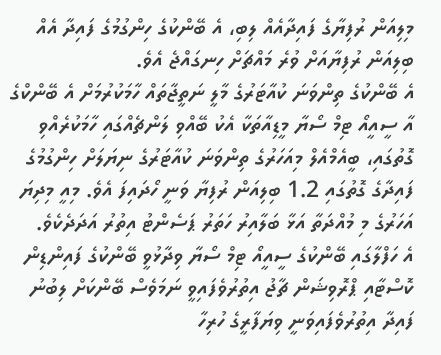މިލިއަން ރުފިޔާގެ ފައިދާއެއް ލިބި، އެ ބޭންކުގެ ހިންގުމުގެ ފައިދާ އެއް ބިލިއަން ރުފިޔާއަށް ވުރެ މައްޗަށް ހިނގައްޖެ އެވެ.
އެ ބޭންކުގެ ތިންވަނަ ކުއާޓަރުގެ މާލީ ނަތީޖާތައް ހާމަކުރުމަށް އެ ބޭންކްގެ އާ ސީއީއޯ ޓިމް ސޯޔާ މީޑިއާތަކާ އެކު ބޭއްވި ލަންޗެއްގައި ހާމަކުރެއްވި ގޮތުގައި، ބީއެމްއެލް މިއަހަރުގެ ތިންވަނަ ކުއާޓަރުގެ ނިޔަލަށް ހިންގުމުގެ ފައިދާގެ ގޮތުގައި 1.2 ބިލިއަން ރުފިޔާ ވަނީ ހޯދައިފަ އެވެ. މިއީ މިދިޔަ އަހަރުގެ މި މުއްދަތާ އަޅާ ބަލާއިރު ހަތަރު ޕަސެންޓު އިތުރު އަދަދެކެވެ.
އެ ހަފްލާގައި ބޭންކުގެ ސީއީއޯ ޓިމް ސޯޔާ ވިދާޅުވީ ބޭންކުގެ ފައިންޑިން ކޮސްޓާއި ޕްރޮވިޝަން ޗާޖު އިތުރުވެފައިވީ ނަމަވެސް ބޭންކަށް ލިބުނު ފައިދާ އިތުރުވެފައިވަނީ ވިޔަފާރީގެ ހުރިހާ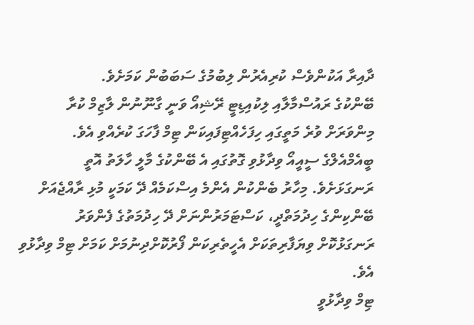ދާއިރާ އަކުންވެސް ކުރިއެރުން ލިބުމުގެ ސަބަބުން ކަމަށެވެ.
ބޭންކުގެ ރައުސްމާލާއި ލިކުއިޑިޓީ ރޭޝިއޯ ވަނީ ގާނޫނުން ލާޒިމް ކުރާ މިންވަރަށް ވުރެ މަތީގައި ހިފަހެއްޓިފައިކަން ޓިމް ފާހަގަ ކުރެއްވި އެވެ.
ބީއެމްއެލްގެ ސީއީއޯ ވިދާޅުވި ގޮތުގައި އެ ބޭންކުގެ މާލީ ހާލަތު އޮތީ ރަނގަޅަށެވެ. މިހާރު ބެންކުން އެންމެ އިސްކަމެއް ދޭ ކަމަކީ މުޅި ރާއްޖެއަށް ބޭންކިންގެ ހިދުމަތްދީ، ކަސްޓަމަރުންނަށް ދޭ ހިދުމަތުގެ ފެންވަރު ރަނގަޅުކޮށް ވިޔަފާރިތަކަށް އެހީތެރިކަން ފޯރުކޮށްދިނުމަށް ކަމަށް ޓިމް ވިދާޅުވި އެވެ.
ޓިމް ވިދާޅުވީ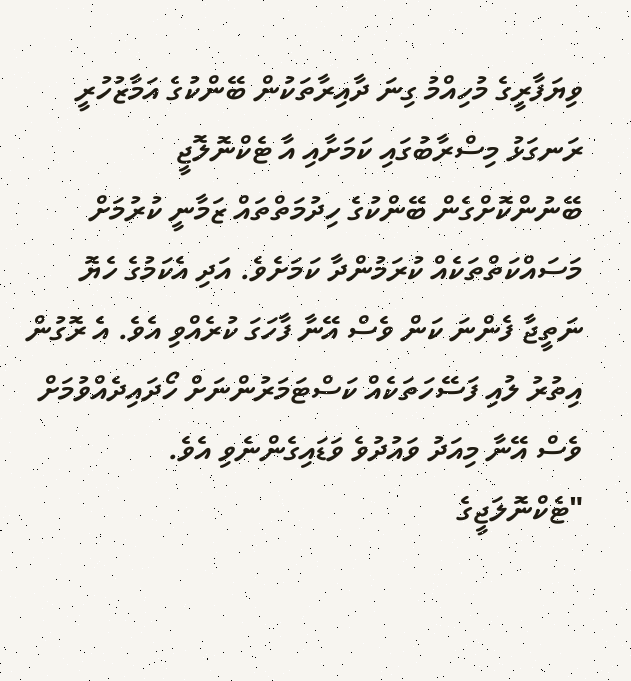ވިޔަފާރީގެ މުހިއްމު ގިނަ ދާއިރާތަކުން ބޭންކުގެ އަމާޒުހުރީ ރަނގަޅު މިސްރާބުގައި ކަމަށާއި އާ ޓެކްނޮލޮޖީ ބޭނުންކޮށްގެން ބޭންކުގެ ހިދުމަތްތައް ޒަމާނީ ކުރުމަށް މަސައްކަތްތަކެއް ކުރަމުންދާ ކަމަށެވެ. އަދި އެކަމުގެ ހެޔޮ ނަތީޖާ ފެންނަ ކަން ވެސް އޭނާ ފާހަގަ ކުރެއްވި އެވެ. އެ ރޮގުން އިތުރު ލުއި ފަސޭހަތަކެއް ކަސްޓަމަރުންނަށް ހޯދައިދެއްވުމަށް ވެސް އޭނާ މިއަދު ވައުދުވެ ވަޑައިގެންނެވި އެވެ.
"ޓެކްނޮލަޖީގެ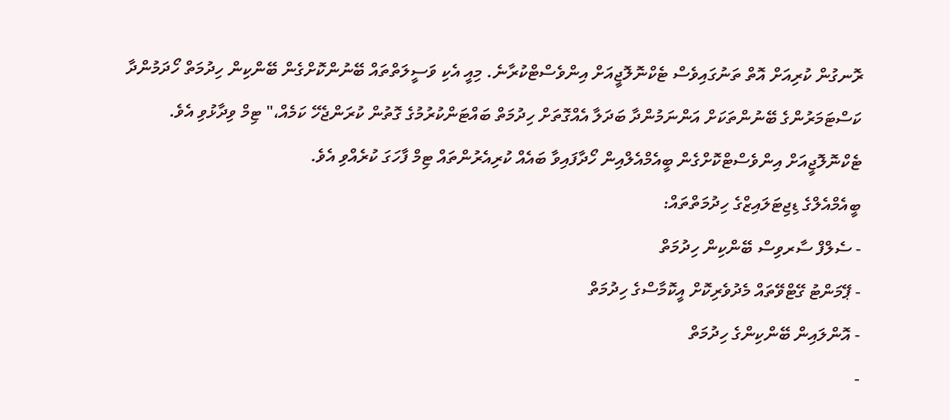ރޮނގުން ކުރިއަށް އޮތް ތަނުގައިވެސް ޓެކްނޮލޮޖީއަށް އިންވެސްޓްކުރާނެ. މިއީ އެކި ވަސީލަތްތައް ބޭނުންކޮށްގެން ބޭންކިން ހިދުމަތް ހޯދަމުންދާ ކަސްޓަމަރުންގެ ބޭނުންތަކަށް އަންނަމުންދާ ބަދަލާ އެއްގޮތަށް ހިދުމަތް ބައްޓަންކުރުމުގެ ގޮތުން ކުރަންޖެހޭ ކަމެއް،" ޓިމް ވިދާޅުވި އެވެ.
ޓެކްނޮލޮޖީއަށް އިންވެސްޓްކޮށްގެން ބީއެމްއެލްއިން ހޯދާފައިވާ ބައެއް ކުރިއެރުންތައް ޓިމް ފާހަގަ ކުރެއްވި އެވެ.
ބީއެމްއެލްގެ ޑިޖިޓަލައިޒްގެ ހިދުމަތްތައް:
- ސެލްފް ސާރވިސް ބޭންކިން ހިދުމަތް
- ޕޭމަންޓު ގޭޓްވޭތައް މެދުވެރިކޮށް އީކޮމާސްގެ ހިދުމަތް
- އޮންލައިން ބޭންކިންގެ ހިދުމަތް
-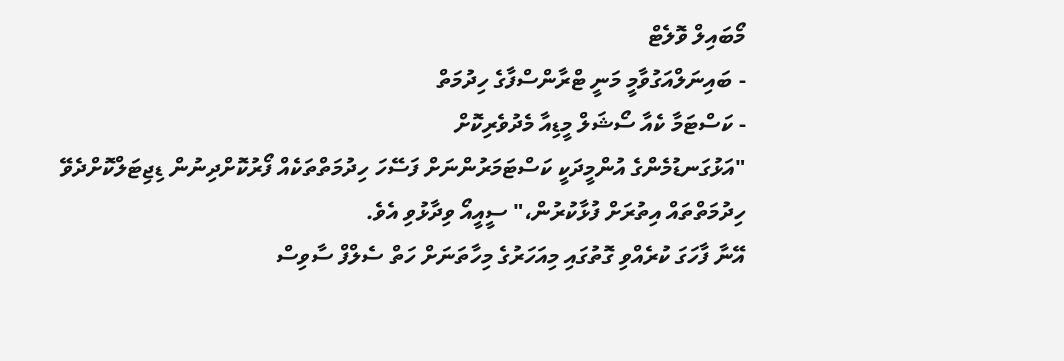މޯބައިލް ވޮލެޓް
- ބައިނަލްއަގުވާމީ މަނީ ޓްރާންސްފާގެ ހިދުމަތް
- ކަސްޓަމާ ކެއާ ސޯޝަލް މީޑިއާ މެދުވެރިކޮށް
"އަޅުގަނޑުމެންގެ އުންމީދަކީ ކަސްޓަމަރުންނަށް ފަސޭހަ ހިދުމަތްތަކެއް ފޯރުކޮށްދިނުން ޑިޖިޓަލްކޮށްދެވޭ ހިދުމަތްތައް އިތުރަށް ފުޅާކުރުން،" ސީއީއޯ ވިދާޅުވި އެވެ.
އޭނާ ފާހަގަ ކުރެއްވި ގޮތުގައި މިއަހަރުގެ މިހާތަނަށް ހަތް ސެލްފް ސާވިސް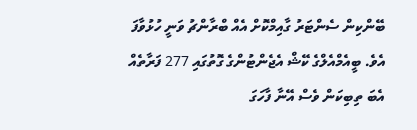ބޭންކިން ސެންޓަރު ގާއިމްކޮށް އެއް ބްރާންޗު ވަނީ ހުޅުވާފަ އެވެ. ބީއެމްއެލްގެ ކޭޝް އެޖެންޓުންގެ ގޮތުގައި 277 ފަރާތެއް އެބަ ތިބިކަން ވެސް އޭނާ ފާހަގަ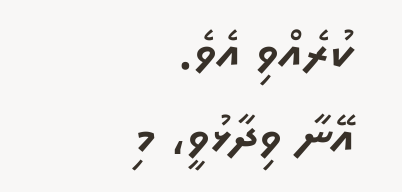ކުރެއްވި އެވެ.
އޭނާ ވިދާޅުވީ، މި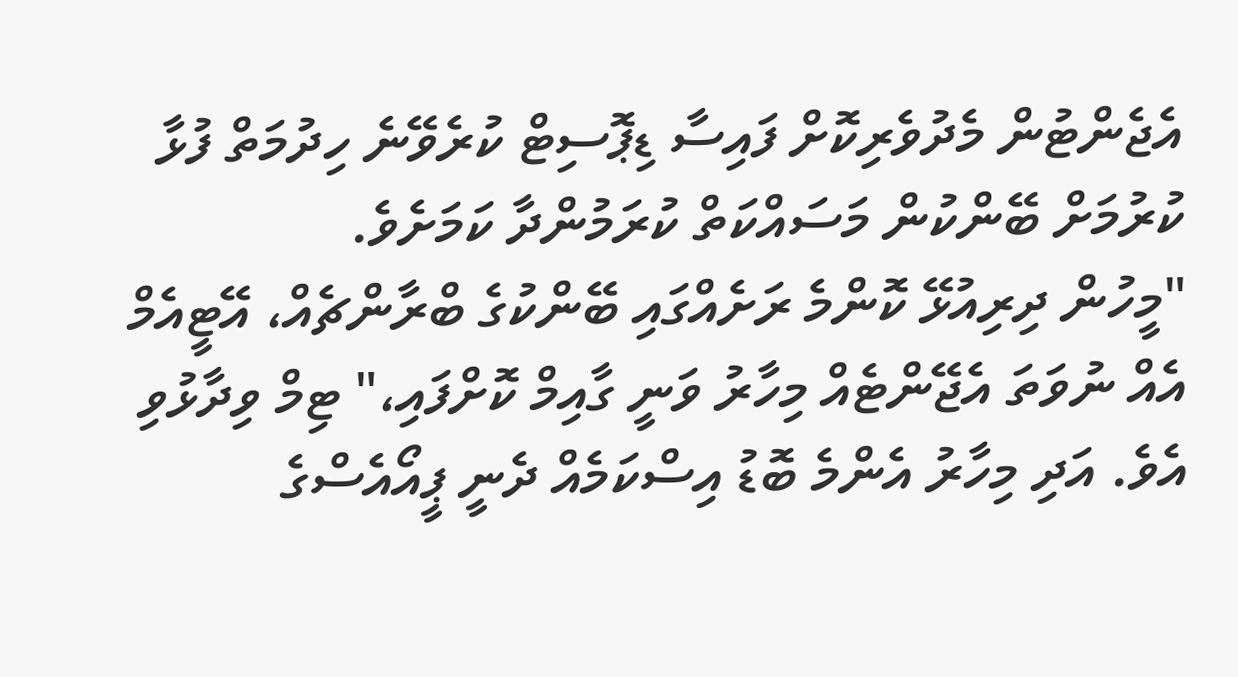އެޖެންޓުން މެދުވެރިކޮށް ފައިސާ ޑިޕޮސިޓް ކުރެވޭނެ ހިދުމަތް ފުޅާ ކުރުމަށް ބޭންކުން މަސައްކަތް ކުރަމުންދާ ކަމަށެވެ.
"މީހުން ދިރިއުޅޭ ކޮންމެ ރަށެއްގައި ބޭންކުގެ ބްރާންޗެއް، އޭޓީއެމް އެއް ނުވަތަ އެޖޭންޓެއް މިހާރު ވަނީ ގާއިމް ކޮށްފައި،" ޓިމް ވިދާޅުވި އެވެ. އަދި މިހާރު އެންމެ ބޮޑު އިސްކަމެއް ދެނީ ޕީއޯއެސްގެ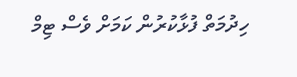ހިދުމަތް ފުޅާކުރުން ކަމަށް ވެސް ޓިމް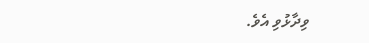ވިދާޅުވި އެވެ.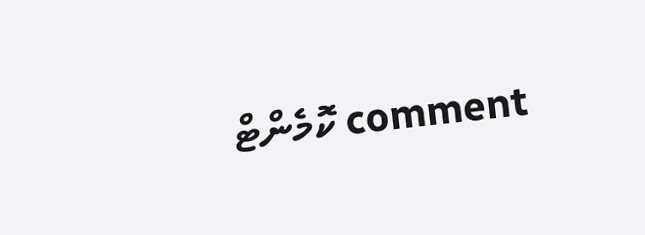comment ކޮމެންޓް